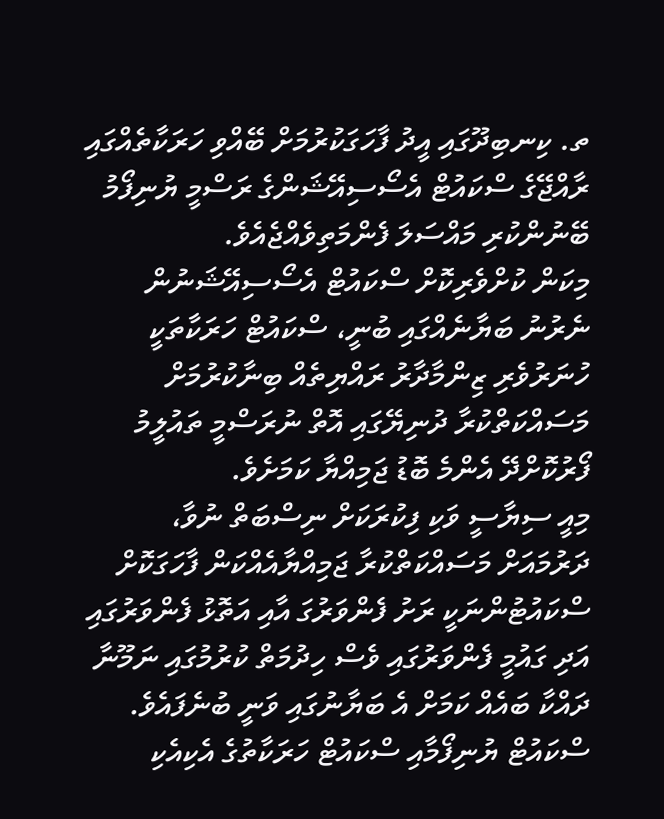ތ. ކިނބިދޫގައި އީދު ފާހަގަކުރުމަށް ބޭއްވި ހަރަކާތެއްގައި ރާއްޖޭގެ ސްކައުޓް އެސޯސިއޭޝަންގެ ރަސްމީ ޔުނިފޯމު ބޭނުންކުރި މައްސަލަ ފެންމަތިވެއްޖެއެވެ.
މިކަން ކުށްވެރިކޮށް ސްކައުޓް އެސޯސިއޭޝަނުން ނެރުނު ބަޔާނެއްގައި ބުނީ، ސްކައުޓް ހަރަކާތަކީ ހުނަރުވެރި ޒިންމާދާރު ރައްޔިތެއް ބިނާކުރުމަށް މަސައްކަތްކުރާ ދުނިޔޭގައި އޮތް ނުރަސްމީ ތައުލީމު ފޯރުކޮށްދޭ އެންމެ ބޮޑު ޖަމިއްޔާ ކަމަށެވެ.
މިއީ ސިޔާސީ ވަކި ފިކުރަކަށް ނިސްބަތް ނުވާ، ދަރުމައަށް މަސައްކަތްކުރާ ޖަމިއްޔާއެއްކަން ފާހަގަކޮށް ސްކައުޓުންނަކީ ރަށު ފެންވަރުގަ އާއި އަތޮޅު ފެންވަރުގައި އަދި ގައުމީ ފެންވަރުގައި ވެސް ހިދުމަތް ކުރުމުގައި ނަމޫނާ ދައްކާ ބައެއް ކަމަށް އެ ބަޔާނުގައި ވަނީ ބުނެފައެވެ. ސްކައުޓް ޔުނިފޯމާއި ސްކައުޓް ހަރަކާތުގެ އެކިއެކި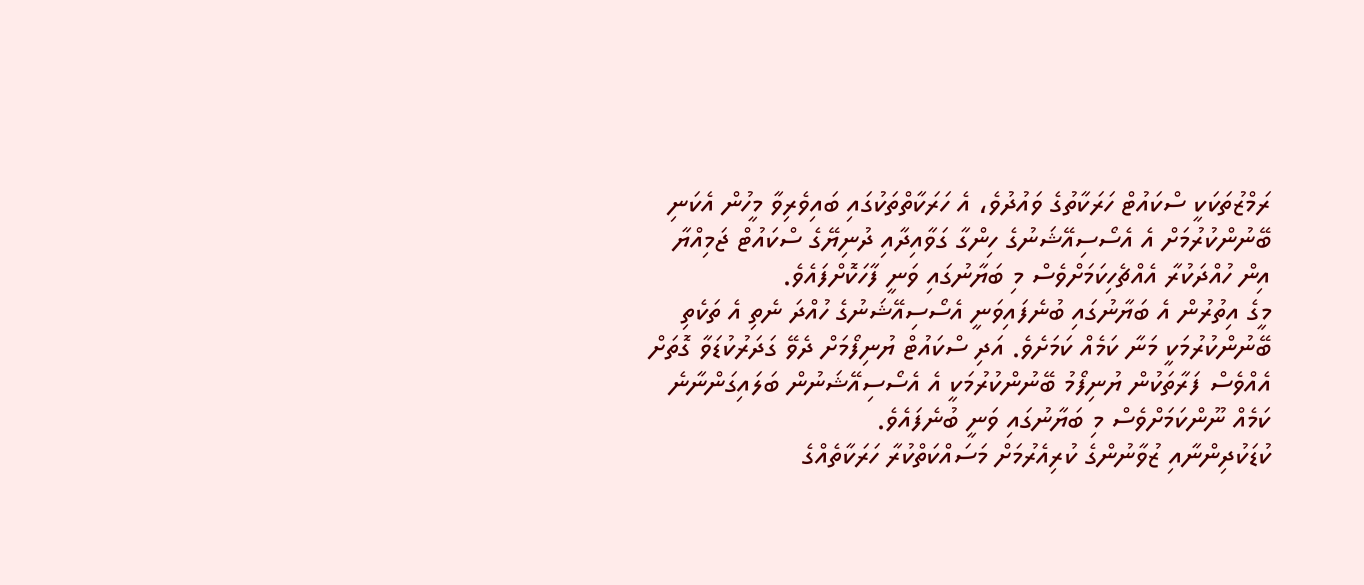ރަމްޒުތަކަކީ ސްކައުޓް ހަރަކާތުގެ ވައުދުވެ، އެ ހަރަކާތްތަކުގައި ބައިވެރިވާ މީހުން އެކަނި ބޭނުންކުރުމަށް އެ އެސޯސިއޭޝަނުގެ ހިންގާ ގަވާއިދާއި ދުނިޔޭގެ ސްކައުޓް ޖަމިއްޔާ އިން ހުއްދަކުރާ އެއްޗެހިކަމަށްވެސް މި ބަޔާނުގައި ވަނީ ފާހަކޮށްފައެވެ.
މީގެ އިތުރުން އެ ބަޔާނުގައި ބުނެފައިވަނީ އެސޯސިއޭޝަނުގެ ހުއްދަ ނެތި އެ ތަކެތި ބޭނުންކުރުމަކީ މަނާ ކަމެއް ކަމަށެވެ. އަދި ސްކައުޓް ޔުނިފޯމަށް ދެވޭ ގަދަރުކުޑަވާ ގޮތަށް އެއްވެސް ފަރާތަކުން ޔުނިފޯމު ބޭނުންކުރުމަކީ އެ އެސޯސިއޭޝަނުން ބަލައިގަންނާނެ ކަމެއް ނޫންކަމަށްވެސް މި ބަޔާނުގައި ވަނީ ބުނެފައެވެ.
ކުޑަކުދިންނާއި ޒުވާނުންގެ ކުރިއެރުމަށް މަސައްކަތްކުރާ ހަރަކާތެއްގެ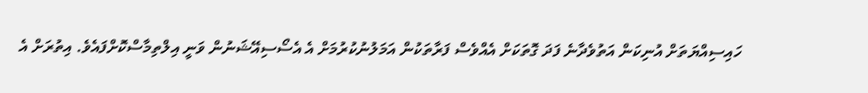ހައިސިއްޔަތަށް އުނިކަން އަތުވެދާނެ ފަދަ ގޮތަކަށް އެއްވެސް ފަރާތަކުން އަމަލުނުކުރުމަށް އެ އެސޯސިއޭޝަނުން ވަނީ އިލްތިމާސްކޮށްފައެވެ. އިތުރަށް އެ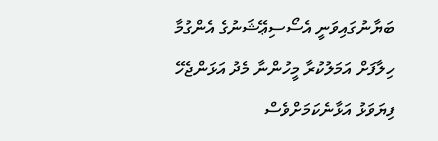ބަޔާނުގައިވަނީ އެސޯސިޢޭޝަނުގެ އެންގުމާ ހިލާފަށް އަމަލުކުރާ މީހުންނާ މެދު އަޅަންޖެހޭ ފިޔަވަޅު އަޅާނެކަމަށްވެސް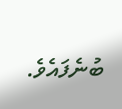ބުނެފައެވެ.